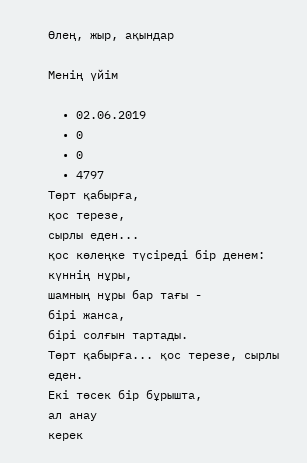Өлең, жыр, ақындар

Менің үйім

  • 02.06.2019
  • 0
  • 0
  • 4797
Төрт қабырға,
қос терезе,
сырлы еден...
қос көлеңке түсіреді бір денем:
күннің нұры,
шамның нұры бар тағы -
бірі жанса,
бірі солғын тартады.
Төрт қабырға... қос терезе, сырлы еден.
Екі төсек бір бұрышта,
ал анау
керек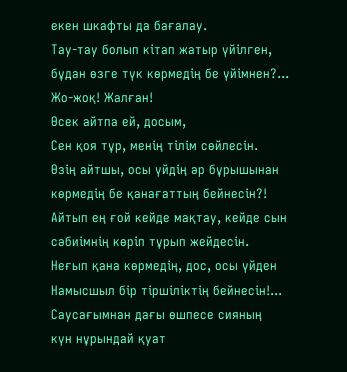екен шкафты да бағалау.
Тау-тау болып кітап жатыр үйілген,
бұдан өзге түк көрмедің бе үйімнен?...
Жо-жоқ! Жалған!
Өсек айтпа ей, досым,
Сен қоя тұр, менің тілім сөйлесін.
Өзің айтшы, осы үйдің әр бұрышынан
көрмедің бе қанағаттың бейнесін?!
Айтып ең ғой кейде мақтау, кейде сын
сәбиімнің көріп тұрып жейдесін.
Неғып қана көрмедің, дос, осы үйден
Намысшыл бір тіршіліктің бейнесін!...
Саусағымнан дағы өшпесе сияның
күн нұрындай қуат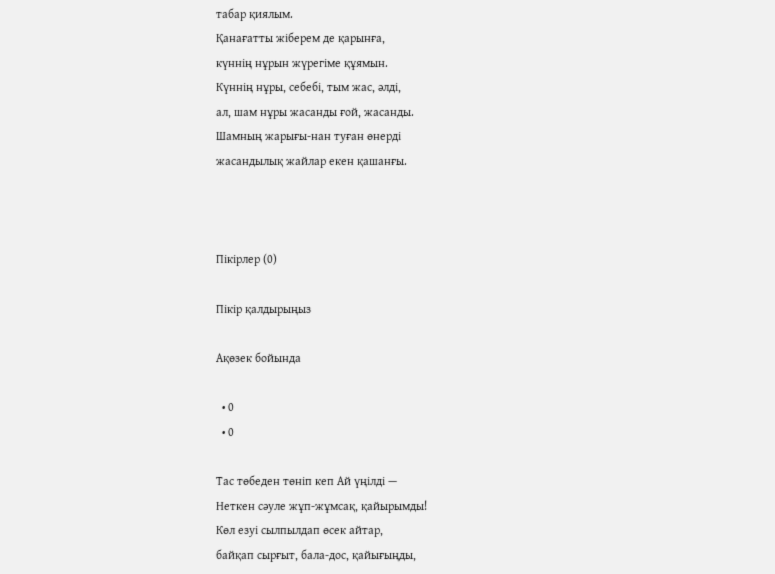табар қиялым.
Қанағатты жіберем де қарынға,
күннің нұрын жүрегіме құямын.
Күннің нұры, себебі, тым жас, әлді,
ал, шам нұры жасанды ғой, жасанды.
Шамның жарығы-нан туған өнерді
жасандылық жайлар екен қашанғы.



Пікірлер (0)

Пікір қалдырыңыз

Ақөзек бойында

  • 0
  • 0

Тас төбеден төніп кеп Ай үңілді —
Неткен сәуле жұп-жұмсақ, қайырымды!
Көл езуі сылпылдап өсек айтар,
байқап сырғыт, бала-дос, қайығыңды,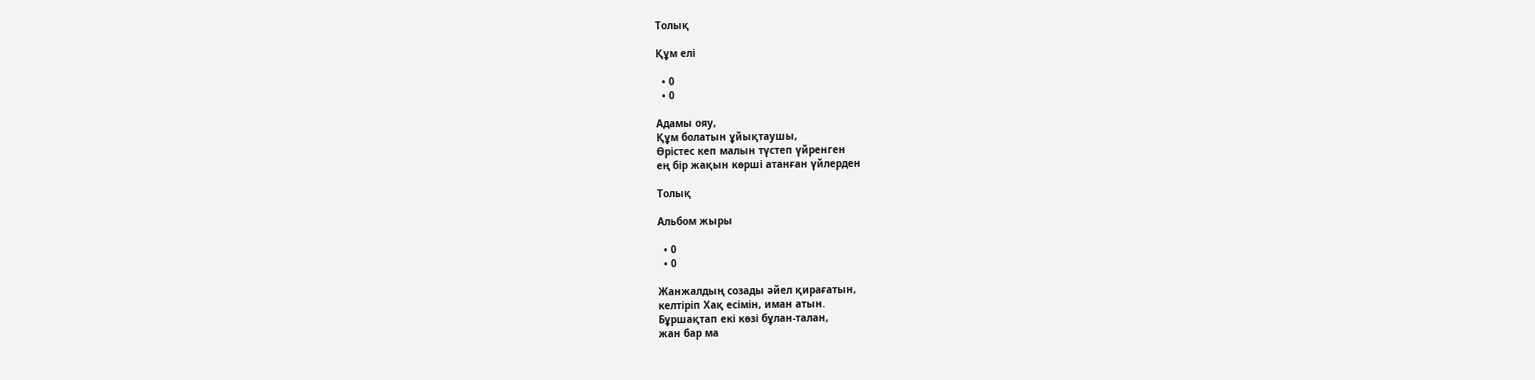Толық

Құм елі

  • 0
  • 0

Адамы ояу,
Құм болатын ұйықтаушы,
Өрістес кеп малын түстеп үйренген
ең бір жақын көрші атанған үйлерден

Толық

Альбом жыры

  • 0
  • 0

Жанжалдың созады әйел қирағатын,
келтіріп Хақ есімін, иман атын.
Бұршақтап екі көзі бұлан-талан,
жан бар ма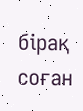бірақ соған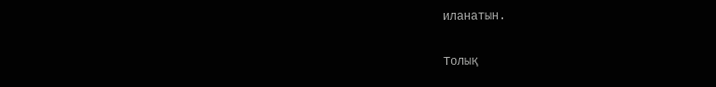иланатын.

Толық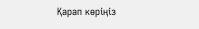Қарап көріңіз